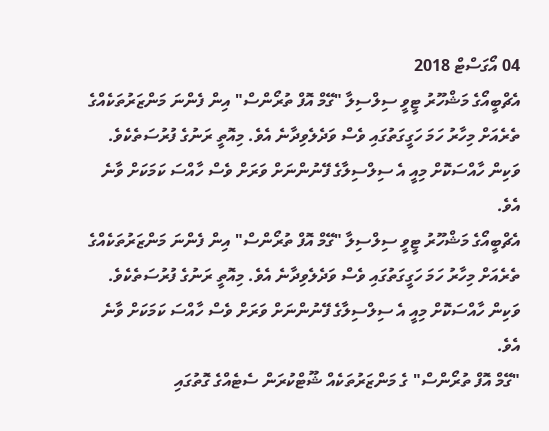04 އޯގަސްޓް 2018
އެޗްބީއޯގެ މަޝްހޫރު ޓީވީ ސިލްސިލާ "ގޭމް އޮފް ތުރޯންސް" އިން ފެންނަ މަންޒަރުތަކެއްގެ ތެރެއަށް މިހާރު ހަމަ ހަގީގަތުގައި ވެސް ވަދެލެވިދާނެ އެވެ. މިއޮތީ ރަނުގެ ފުރުސަތެކެވެ. ވަކިން ހާއްސަކޮށް މިއީ އެ ސިލްސިލާގެ ފޭނުންނަށް ވަރަށް ވެސް ހާއްސަ ކަމަކަށް ވާނެ އެވެ.
އެޗްބީއޯގެ މަޝްހޫރު ޓީވީ ސިލްސިލާ "ގޭމް އޮފް ތުރޯންސް" އިން ފެންނަ މަންޒަރުތަކެއްގެ ތެރެއަށް މިހާރު ހަމަ ހަގީގަތުގައި ވެސް ވަދެލެވިދާނެ އެވެ. މިއޮތީ ރަނުގެ ފުރުސަތެކެވެ. ވަކިން ހާއްސަކޮށް މިއީ އެ ސިލްސިލާގެ ފޭނުންނަށް ވަރަށް ވެސް ހާއްސަ ކަމަކަށް ވާނެ އެވެ.
"ގޭމް އޮފް ތުރޯންސް" ގެ މަންޒަރުތަކެއް ޝޫޓްކުރަން ސެޓެއްގެ ގޮތުގައި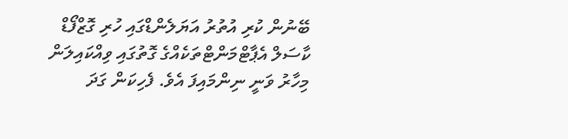ބޭނުން ކުރި އުތުރު އަޔަލެންޑްގައި ހުރި ގޮޒްފޯޑް ކާސަލް އެޕާޓްމަންޓްތަކެއްގެ ގޮތުގައި ވިއްކައިލަން މިހާރު ވަނީ ނިންމައިފަ އެވެ. ފެހިކަން ގަދަ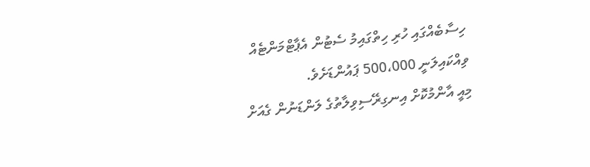ހިސާބެއްގައި ހުރި ހިތްގައިމު ސެޓުން އެޕާޓްމަންޓެއް ވިއްކައިލަނީ 500،000 ޕައުންޑަށެވެ.
މިއީ އާންމުކޮށް އިނގިރޭސިވިލާތުގެ ލަންޑަނުން ގެއަށް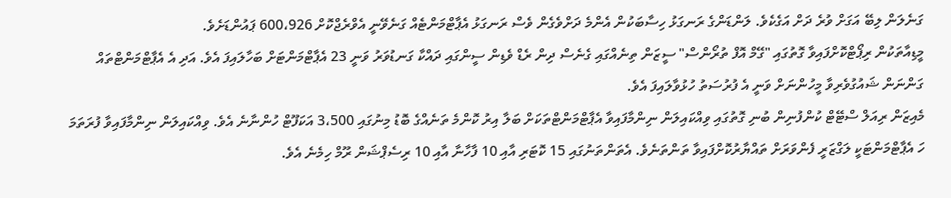ގަނެލަން ލިބޭ އަގަށް ވުރެ ދަށް އަގެކެވެ. ލަންޑަންގެ ރަނގަޅު ހިސާބަކުން އެންމެ ދަށްވެގެން ވެސް ރަނގަޅު އެޕާޓްމަންޓެއް ގަނެވޭނީ އެވްރެޖްކޮށް 600،926 ޕައުންޑަށެވެ.
މީޑިއާތަކުން ރިޕޯޓްކޮށްފައިވާ ގޮތުގައި "ގޭމް އޮފް ތުރޯންސް" ސީޒަން ތިނެއްގައި ގެނެސް ދިން ރެޑް ވެޑިން ސީންގައި ދައްކާ ގަނޑުވަރު ވަނީ 23 އެޕާޓްމަންޓަށް ބަހާލައިފަ އެވެ. އަދި އެ އެޕާޓްމަންޓްތައް ގަންނަން ޝައުގުވެރިވާ މީހުންނަށް ވަނީ އެ ފުރުސަތު ހުޅުވާލައިފަ އެވެ.
މެއިޒަން ރިއަލް ސްޓޭޓް ކުންފުނިން ބުނި ގޮތުގައި ވިއްކައިލަން ނިންމާފައިވާ އެޕާޓްމަންޓްތަކަށް ބަލާ އިރު ކޮންމެ ތަނެއްގެ ބޮޑު މިނުގައި 3،500 އަކަފޫޓް ހުންނާނެ އެވެ. ވިއްކައިލަން ނިންމާފައިވާ ފުރަތަމަ ހަ އެޕާޓްމަންޓަކީ ލަގްޒަރީ ފެންވަރަށް ތައްޔާރުކޮށްފައިވާ ތަންތަނެވެ. އެތަންތަނުގައި 15 ކޮޓަރި އާއި 10 ފާހާނާ އާއި 10 ރިސެޕްޝަން ރޫމް ހިމެނެ އެވެ.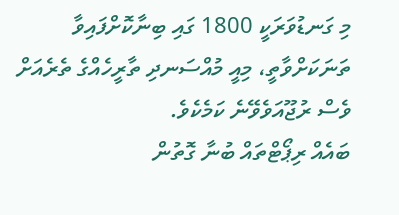މި ގަނޑުވަރަކީ 1800 ގައި ބިނާކޮށްފައިވާ ތަނަކަށްވާތީ، މިއީ މުއްސަނދި ތާރީހެއްގެ ތެރެއަށް ވެސް ރުޖޫއަވެވޭނެ ކަމެކެވެ.
ބައެއް ރިޕޯޓްތައް ބުނާ ގޮތުން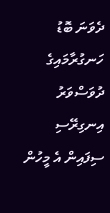ދެވަނަ ބޮޑު ހަނގުރާމައިގެ ދުވަސްވަރު އިނގިރޭސި ސިފައިން އެ މީހުން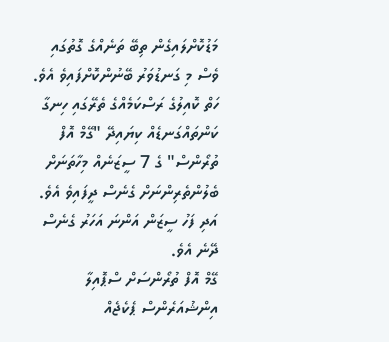މަޑުކޮށްލައިގެން ތިބޭ ތަނެއްގެ ގޮތުގައި ވެސް މި ގަނޑުވަރު ބޭނުންކޮށްފައިވެ އެވެ.
ހަތް ކޮއިލުގެ ރަސްކަމެއްގެ ތެރޭގައި ހިނގާ ކަންތައްގަނޑެއް ކިޔައިދޭ "ގޭމް އޮފް ތުރޯންސް" ގެ 7 ސީޒަނެއް މިހާތަނަށް ބެލުންތެރިންނަށް ގެނެސް ދީފައިވެ އެވެ. އަދި ފަހު ސީޒަން އަންނަ އަހަރު ގެނެސް ދޭނެ އެވެ.
ގޭމް އޮފް ތުރޯންސަށް ސްޕޮއިލާ އިންޝުއަރެންސް ޕެކެޖެއް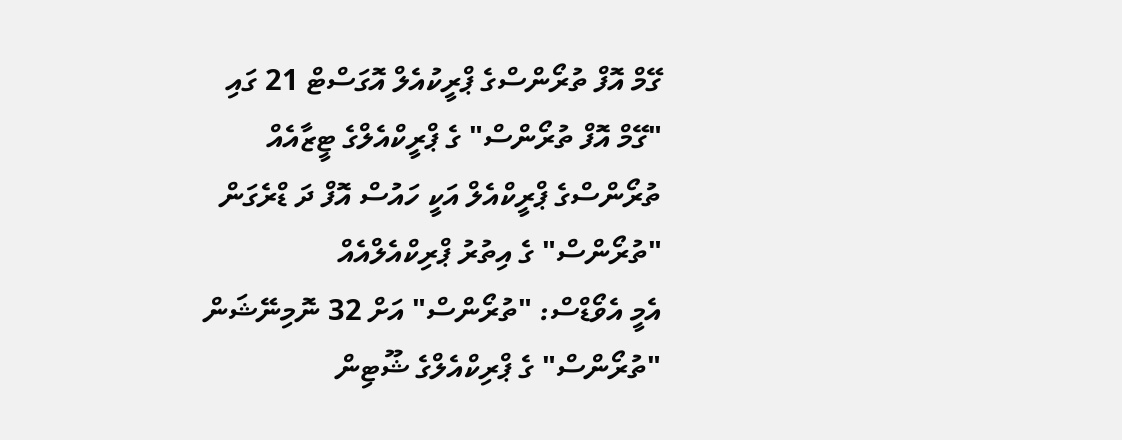ގޭމް އޮފް ތުރޯންސްގެ ޕްރީކުއެލް އޮގަސްޓް 21 ގައި
"ގޭމް އޮފް ތުރޯންސް" ގެ ޕްރީކްއެލްގެ ޓީޒާއެއް
ތުރޯންސްގެ ޕްރީކްއެލް އަކީ ހައުސް އޮފް ދަ ޑްރެގަން
"ތުރޯންސް" ގެ އިތުރު ޕްރިކްއެލްއެއް
އެމީ އެވޯޑްސް: "ތުރޯންސް" އަށް 32 ނޮމިނޭޝަން
"ތުރޯންސް" ގެ ޕްރިކްއެލްގެ ޝޫޓިން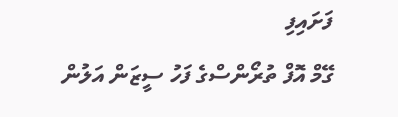ފަށައިފި
ގޭމް އޮފް ތުރޯންސްގެ ފަހު ސީޒަން އަލުން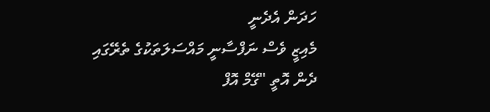ހަދަން އެދެނީ
މެއިޒީ ވެސް ނަފްސާނީ މައްސަލަތަކުގެ ތެރޭގައި
ދެން އޮތީ "ގޭމް އޮފް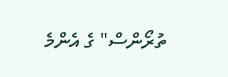ތުރޯންސް" ގެ އެންމެ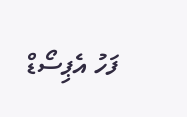ފަހު އެޕިސޯޑް